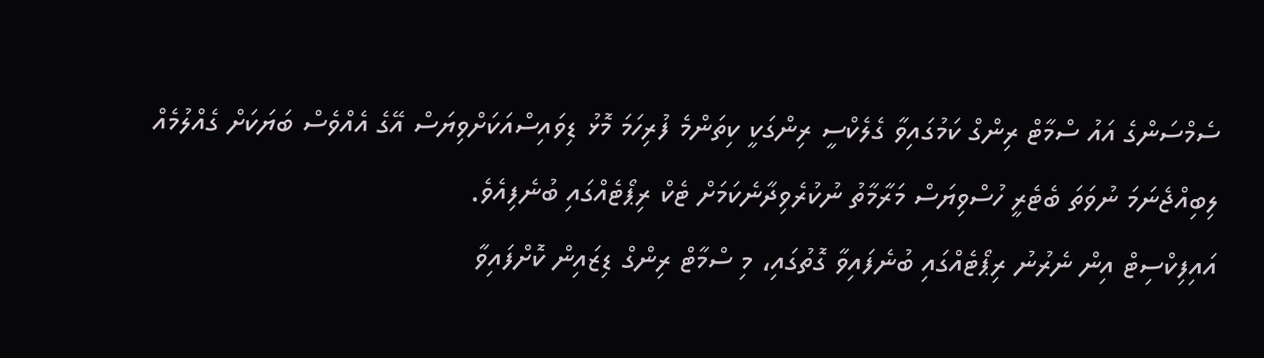ސެމްސަންގެ އައު ސްމާޓް ރިންގް ކަމުގައިވާ ގެލެކްސީ ރިންގަކީ ކިތަންމެ ފުރިހަމަ މޮޅު ޑިވައިސްއަކަށްވިޔަސް އޭގެ އެއްވެސް ބަޔަކަށް ގެއްލުމެއް ލިބިއްޖެނަމަ ނުވަތަ ބެޓެރީ ހުސްވިޔަސް މަރާމާތު ނުކުރެވިދާނެކަމަށް ޓެކް ރިޕޯޓެއްގައި ބުނެފިއެވެ.
އައިފިކްސިޓް އިން ނެރުނު ރިޕޯޓެއްގައި ބުނެފައިވާ ގޮތުގައި، މި ސްމާޓް ރިންގް ޑިޒައިން ކޮށްފައިވާ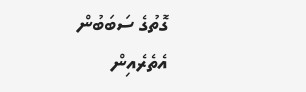ގޮތުގެ ސަބަބުން އެތެރެއިން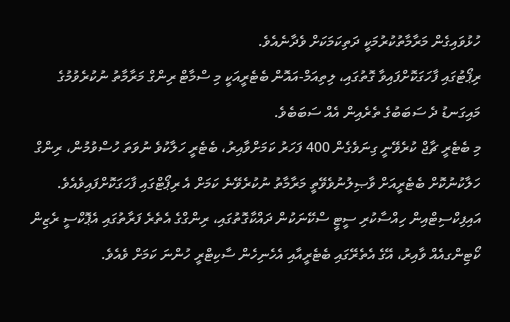ހުޅުވައިގެން މަރާމާތުކުރުމަކީ ދަތިކަމަކަށް ވެދާނެއެވެ.
ރިޕޯޓުގައި ފާހަގަކޮށްފައިވާ ގޮތުގައި، ލިތިއަމް-އައޮން ބެޓެރީއަކީ މި ސްމާޓް ރިންގް މަރާމާތު ނުކުރެވުމުގެ މައިގަނޑު ދެ ސަބަބުގެ ތެރެއިން އެއް ސަބަބެވެ.
މި ބެޓެރީ ޗާޖް ކުރެވޭނީ ގިނަވެގެން 400 ފަހަރު ކަމަށްވާއިރު، ބެޓެރީ ހަލާކުވެ ނުވަތަ ހުސްވުމުން، ރިންގް ހަލާކުނުކޮށް ބެޓެރީއަށް ވާޞިލުނުވެވޭތީ މަރާމާތު ނުކުރެވޭނެ ކަމަށް އެ ރިޕޯޓްގައި ފާހަގަކޮށްފައިވެއެވެ.
އައިފިކްސިޓްއިން ހިއްސާކުރި ސީޓީ ސްކޭނަކުން ދައްކާގޮތުގައި، ރިންގްގެ އެތެރެ ފަރާތުގައި އެޕޮކްސީ ރެޒިން ކޯޓިންގއެއް ވާއިރު، އޭގެ އެތެރޭގައި ބެޓެރީއާއި އެހެނިހެން ސާކިޓްރީ ހުންނަ ކަމަށް ވެއެވެ.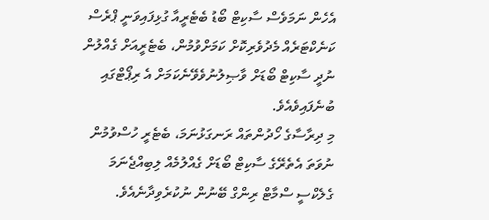އެހެން ނަމަވެސް ސާކިޓް ބޯޑު ބެޓެރީއާ ގުޅިފައިވަނީ ޕްރެސް ކަނެކްޓަރެއް މެދުވެރިކޮށް ކަމަށްވުމުން، ބެޓެރީއަށް ގެއްލުން ނުދީ ސާކިޓް ބޯޑަށް ވާޞިލުނުވެވޭނެކަމަށް އެ ރިޕޯޓްގައި ބުނެފައިވެއެވެ.
މި ދިރާސާގެ ހޯދުންތައް ރަނގަޅުނަމަ، ބެޓެރީ ހުސްވުމުން ނުވަތަ އެތެރޭގެ ސާކިޓް ބޯޑަށް ގެއްލުމެއް ލިބިއްޖެނަމަ ގެލެކްސީ ސްމާޓް ރިންގް ބޭނުން ނުކުރެވިދާނެއެވެ.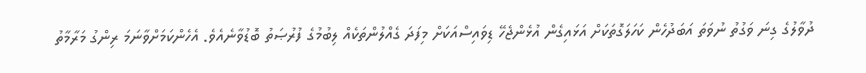ދުވާލުގެ ގިނަ ވަގުތު ނުވަތަ އަބަދުހެން ކަހަލަގޮތަކަށް އަޅައިގެން އުޅެންޖެހޭ ޑިވައިސްއަކަށް މިފަދަ ގެއްލުންތަކެއް ލިބުމުގެ ފުރުޞަތު ބޮޑުވާނެއެވެ. އެހެންކަމަށްވާނަމަ ރިންގު މަރާމާތު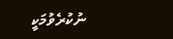ނުކުރެވުމަކީ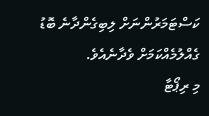ކަސްޓަމަރުންނަށް ލިބިގެންދާނެ ބޮޑު ގެއްލުމެއްކަމަށް ވެދާނެއެވެ.
މި ރިޕޯޓާ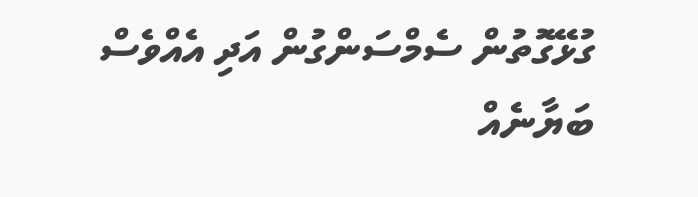ގުޅޭގޮތުން ސެމްސަންގުން އަދި އެއްވެސް ބަޔާނެއް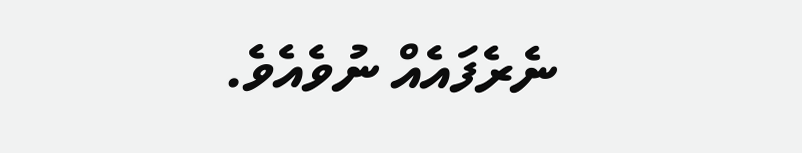ނެރެފައެއް ނުވެއެވެ.